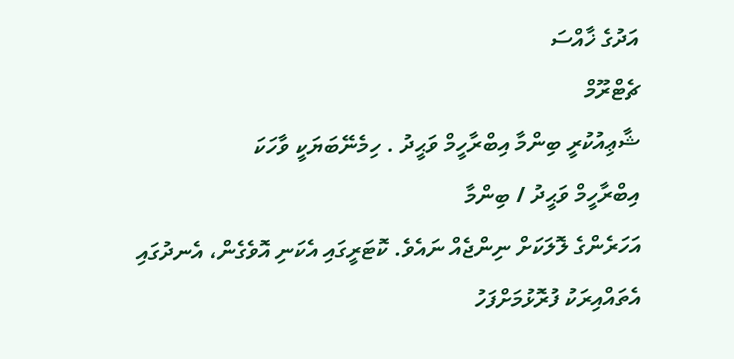އަދުގެ ޚާއްސަ
ޗެޓްރޫމް
ޝާޢިއުކުރީ ބިންމާ އިބްރާހީމް ވަޙީދު . ހިމެނޭބަޔަކީ ވާހަކަ
އިބްރާހީމް ވަޙީދު / ބިންމާ
އަހަރެންގެ ލޮލަކަށް ނިންޖެއް ނައެވެ. ކޮޓަރީގައި އެކަނި އޮވެގެން، އެނދުގައި އެތައްއިރަކު ފުރޮޅުމަށްފަހު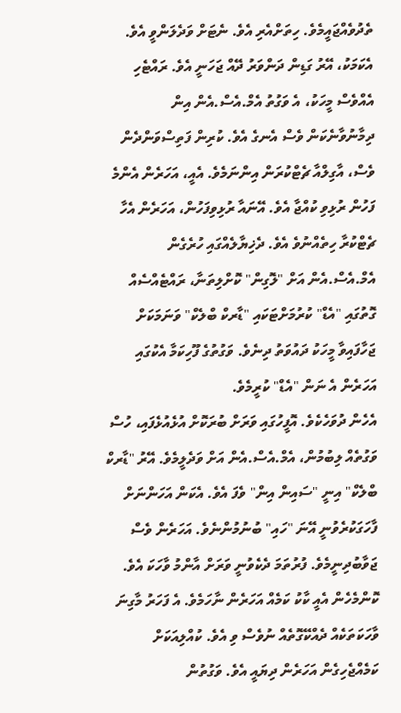ތެދުވެއްޖައީމެވެ. ހިތަށްއެރި އެވެ. ނެޓަށް ވަދެލަންވީ އެވެ. އެކަމަކު، އޭރު ގަޑިން ދަންވަރު ދޭއް ޖަހަނީ އެވެ. ރައްޓެހި އެއްވެސް މީހަކު، އެ ވަގުތު އެމް.އެސް.އެން އިން ދިމާނުވާނެކަން ވެސް އެނގެ އެވެ. ކުރިން ފަތިސްވަންދެން ވެސް، އާގިލްއާ ޗެޓްކުރަން އިންނަމެވެ. އެއީ، އަހަރެން އެންމެ ފަހުން ރުޅިވި ކުއްޖާ އެވެ. އޭނައާ ރުޅިވިފަހުން، އަހަރެން އެހާ ޗެޓްކުރާ ހިތެއްނުވެ އެވެ. ދެޚިޔާލެއްގައި ހުރެގެން އެމް.އެސް.އެން އަށް "ލޮގިން" ކޮށްލިތަނާ، ރައްޓެއްސެއް ގޮތުގައި "އެޑް" ކުރުމަށްޓަކައި "ޑާރކް ބްލެކް" ވަނަމަކަށް ޖަހާފައިވާ މީހަކު ދައުވަތު ދިނެވެ. ވަގުތުގެ ފޫހިކަމާ އެކުގައި އަހަރެން އެ ނަން "އެޑް" ކުރީމެވެ.
އެހެން ދުވަހެކެވެ. އޮފީހުގައި ވަރަށް ބުރަކޮށް އުޅެއުޅެފައި، ހުސް ވަގުތެއް ލިބުމުން، އެމް.އެސް.އެން އަށް ވަދެލީމެވެ. އޭރު "ޑާރކް ބްލެކް" އިނީ "ސައިން އިން" ވެފަ އެވެ. އެކަން އަހަންނަށް ފާހަގަކުރެވުނީ އޭނަ "ހައި" ބުނުމުންނެވެ. އަހަރެން ވެސް ޖަވާބުދިނީމެވެ. ފުރުތަމަ ދެކެވުނީ ވަރަށް އާންމު ވާހަކަ އެވެ. ކޮންމެހެން އެއީ ކާކު ކަމެއް އަހަރެން ނާހަމެވެ. އެ ފަހަރު މާގިނަ ވާހަކަތަކެއް ދެއްކޭގޮތެއް ނުވެސް ވި އެވެ. ކުއްލިއަކަށް ކަމެއްޖެހިގެން އަހަރެން ދިޔައީ އެވެ. ވަގުތުން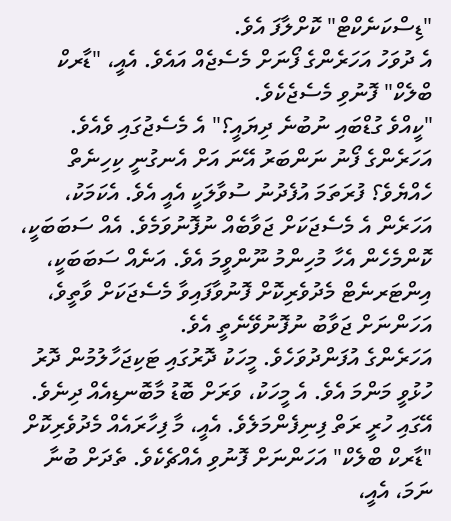"ޑިސްކަނެކްޓް" ކޮށްލާފަ އެވެ.
އެ ދުވަހު އަހަރެންގެ ފޯނަށް މެސެޖެއް އައެވެ. އެއީ، "ޑާރކް ބްލެކް" ފޮނުވި މެސެޖެކެވެ.
"ކީއްވެ ގުޑްބައި ނުބުނެ ދިޔައީ؟" އެ މެސެޖުގައި ވެއެވެ.
އަހަރެންގެ ފޯނު ނަންބަރު އޭނަ އަށް އެނގުނީ ކިހިނެތް ހެއްޔެވެ؟ ފުރަތަމަ އުފެދުނު ސުވާލަކީ އެއީ އެވެ. އެކަމަކު، އަހަރެން އެ މެސެޖަކަށް ޖަވާބެއް ނުފޮނުވަމެވެ. އެއް ސަބަބަކީ، ކޮންމެހެން އެހާ މުހިންމު ނޫންވީމަ އެވެ. އަނެއް ސަބަބަކީ، އިންޓަރނެޓް މެދުވެރިކޮށް ފޮނުވާފައިވާ މެސެޖަކަށް ވާތީވެ، އަހަންނަށް ޖަވާބު ނުފޮނުވޭނެތީ އެވެ.
އަހަރެންގެ އުފަންދުވަހެވެ. މީހަކު ދޮރުގައި ޓަކިޖަހާލުމުން ދޮރު ހުޅުވީ މަންމަ އެވެ. އެ މީހަކު، ވަރަށް ބޮޑު މާބޮނޑިއެއް ދިނެވެ. އޭގައި ހުރީ ރަތް ފިނިފެންމަލެވެ. އެއީ، މާ ފިހާރައެއް މެދުވެރިކޮށް "ޑާރކް ބްލެކް" އަހަންނަށް ފޮނުވި އެއްޗެކެވެ. ތެދަށް ބުނާ ނަމަ، އެއީ،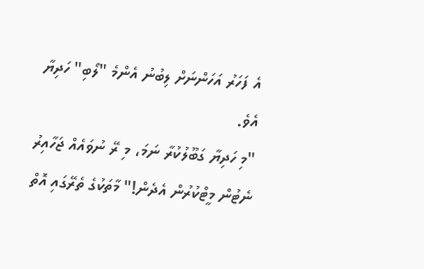އެ ފަހަރު އަހަންނަށް ލިބުނު އެންމެ "ލޯބި" ހަދިޔާ އެވެ.
"މި ހަދިޔާ ގަބޫލުކުރާ ނަމަ، މި ރޭ ނުވައެއް ޖަހާއިރު ނެޓުން މީޓްކުރުން އެދެން!" މާތަކުގެ ތެރޭގައި އޮތް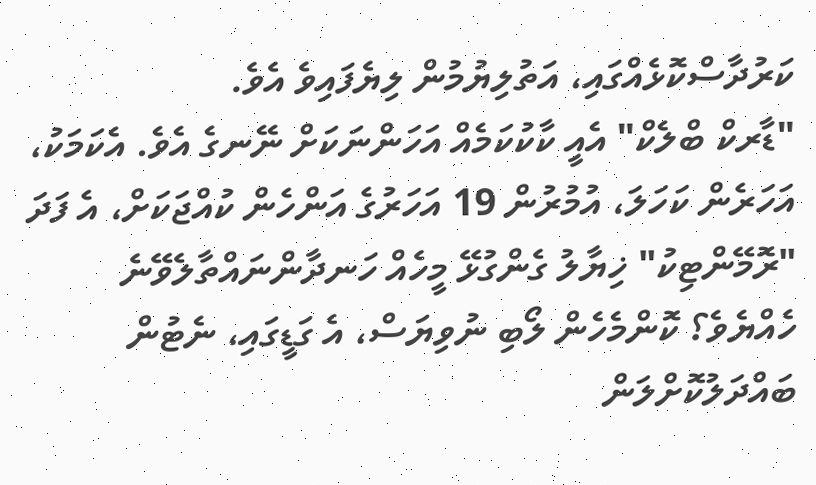ކަރުދާސްކޮޅެއްގައި، އަތުލިޔުމުން ލިޔެފައިވެ އެވެ.
"ޑާރކް ބްލެކް" އެއީ ކާކުކަމެއް އަހަންނަކަށް ނޭނގެ އެވެ. އެކަމަކު، އަހަރެން ކަހަލަ، އުމުރުން 19 އަހަރުގެ އަންހެން ކުއްޖަކަށް، އެ ފަދަ "ރޮމޭންޓިކު" ޚިޔާލު ގެންގުޅޭ މީހެއް ހަނދާންނައްތާލެވޭނެ ހެއްޔެވެ؟ ކޮންމެހެން ލޯބި ނުވިޔަސް، އެ ގަޑީގައި، ނެޓުން ބައްދަލުކޮށްލަން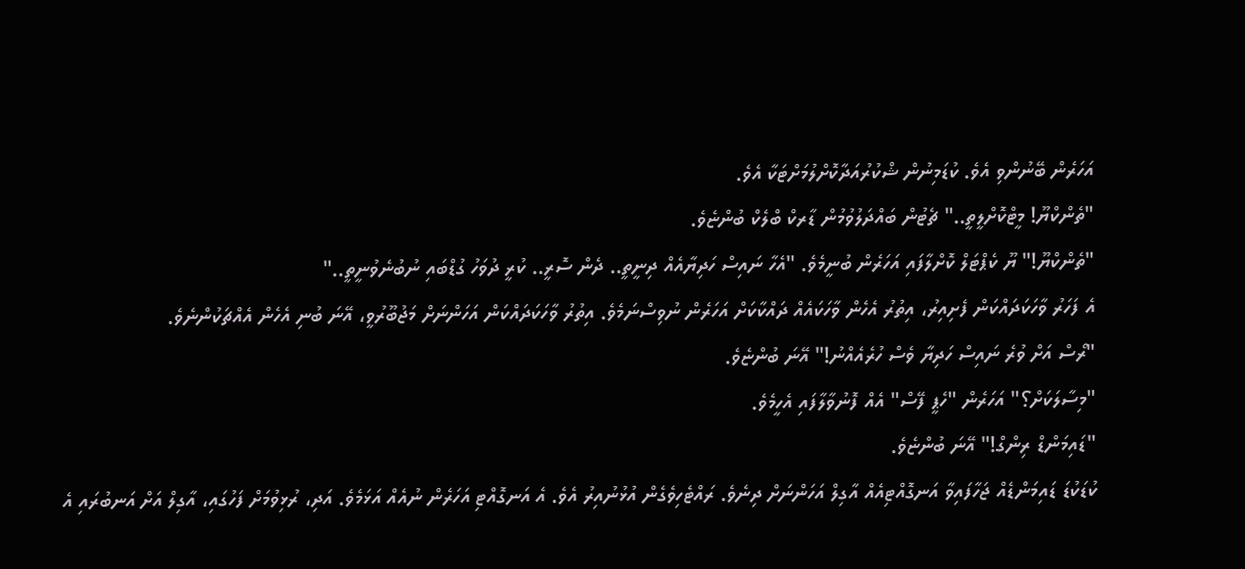އަހަރެން ބޭނުންވި އެވެ. ކުޑަމިނުން ޝްކުރުއަދާކޮށްލުމަށްޓަކާ އެވެ.
"ތެންކްޔޫ! މީޓްކޮށްލީތީ.." ޗެޓުން ބައްދަލުވުމުން ޑާރކް ބްލެކް ބުންޏެވެ.
"ތެންކްޔޫ!" ޔޫ ކެޕްޓަލް ކޮށްލާފައި އަހަރެން ބުނީމެވެ. "އެހާ ނައިސް ހަދިޔާއެއް ދިނީތީ.. ދެން ސޮރީ.. ކުރީ ދުވަހު ގުޑްބައި ނުބުނެވުނީތީ.."
އެ ފަހަރު ވާހަކަދައްކަން ފެށިއިރު، އިތުރު އެހެން ވާހަކައެއް ދައްކާކަށް އަހަރެން ނުވިސްނަމެވެ. އިތުރު ވާހަކަދައްކަން އަހަންނަށް މަޖުބޫރުވީ، އޭނަ ބުނި އެހެން އެއްޗަކުންނެވެ.
"ރޯސް އަށް ވުރެ ނައިސް ހަދިޔާ ވެސް ހުރެއެއްނު!" އޭނަ ބުންޏެވެ.
"މިސާލަކަށް؟" އަހަރެން "ހެޕީ ފޭސް" އެއް ފޮނުވާލާފައި އެހީމެވެ.
"ޑައިމަންޑް ރިންގް!" އޭނަ ބުންޏެވެ.
ކުޑަކުޑަ ޑައިމަންޑެއް ޖަހާފައިވާ އަނގޮއްޓިއެއް އާގިލް އަހަންނަށް ދިނެވެ. ރައްޓެހިވެގެން އުޅުނުއިރު އެވެ. އެ އަނގޮއްޓި އަހަރެން ނުއެއް އަޅަމެވެ. އަދި، ރުޅިވުމަށް ފަހުގައި، އާގިލް އަށް އަނބުރައި އެ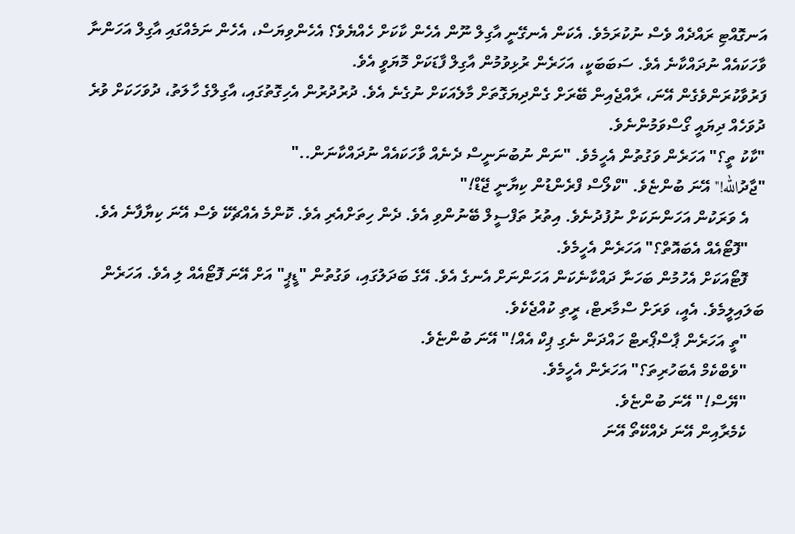އަނގޮއްޓި ރައްދެއް ވެސް ނުކުރަމެވެ. އެކަން އެނގޭނީ އާގިލް ނޫން އެހެން ކާކަށް ހެއްޔެވެ؟ އެހެންވިޔަސް، އެހެން ނަމެއްގައި އާގިލް އަހަންނާ ވާހަކައެއް ނުދައްކާނެ އެވެ. ސަބަބަކީ، އަހަރެން ރުޅިވުމުން އާގިލް ފާޑަކަށް މޮޔަވީ އެވެ.
ފަރުވާކުރަންވެގެން އޭނަ، ރާއްޖެއިން ބޭރަށް ގެންދިޔަގޮތަށް މާލެއަކަށް ނުގެނެ އެވެ. ދުރުދުރުން އެހިގޮތުގައި، އާގިލްގެ ހާލަތު، ދުވަހަކަށް ވުރެ ދުވަހެއް ދިޔައީ ގޯސްވަމުންނެވެ.
"ކާކު ތީ؟" އަހަރެން ވަގުތުން އެހީމެވެ. "ނަން ނުބުނަނީސް ދެނެއް ވާހަކައެއް ނުދައްކާނަން.."
"ޖާދުالله!" އޭނަ ބުންޏެވެ. "ކްލޯސް ފްރެންޑުން ކިޔާނީ ޖޭޑް!"
    އެ ވަރަކުން އަހަންނަކަށް ނުފުދުނެވެ. އިތުރު ތަފްސީލް ބޭނުންވި އެވެ. ދެން ހިތަށްއެރި އެވެ. ކޮންމެ އެއްޗެކޭ ވެސް އޭނަ ކިޔާފާނެ އެވެ.
    "ފޮޓޯއެއް އެބައޮތް؟" އަހަރެން އެހީމެވެ.
    ފޮޓޯއަކަށް އެހުމުން ބަހަނާ ދައްކާނެކަން އަހަންނަށް އެނގެ އެވެ. އޭގެ ބަދަލުގައި، ވަގުތުން "ޑީޕީ" އަށް އޭނަ ފޮޓޯއެއް ލި އެވެ. އަހަރެން ބަލައިލީމެވެ. އެއީ، ވަރަށް ސްމާރޓް، ރީތި ކުއްޖެކެވެ.
    "ތީ އަހަރެން ޕާސްޕޯރޓް ހައްދަން ނެގި ޕިކް އެއް!" އޭނަ ބުންޏެވެ.
    "ވެބްކެމް އެބަހުރިތަ؟" އަހަރެން އެހީމެވެ.
    "ޔޭސް!" އޭނަ ބުންޏެވެ.
    ކެމެރާއިން އޭނަ ދެއްކޭތޯ އޭނަ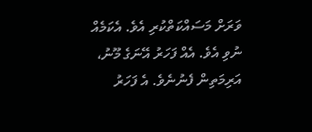ވަރަށް މަސައްކަތްކުރި އެވެ. އެކަމެއް ނުވި އެވެ. އެއް ފަހަރު އޭނަގެ މޫނު، އަރިމަތިން ފެނުނެވެ. އެ ފަހަރު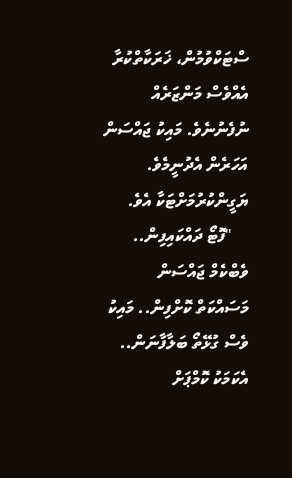ސްޓަކްވުމުން، ޚަރަކާތްކުރާ އެއްވެސް މަންޒަރެއް ނުފެނުނެވެ. މައިކު ޖައްސަން އަހަރެން އެދުނީމެވެ. ޔަގީންކުރުމަށްޓަކާ އެވެ.
    "ފޮޓޯ ދައްކައިފިން.. ވެބްކެމް ޖައްސަން މަސައްކަތް ކޮށްފިން.. މައިކު ވެސް ގުޅޭތޯ ބަލާފާނަން.. އެކަމަކު ކޮމްޕަށް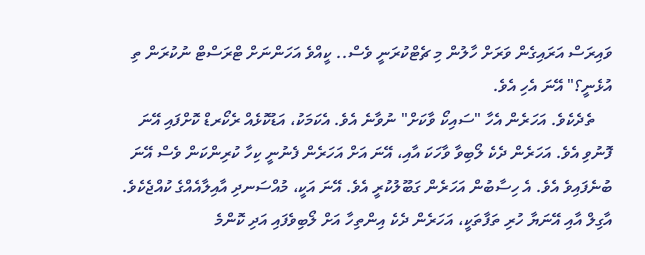ވައިރަސް އަރައިގެން ވަރަށް ހާލުން މި ޗެޓްކުރަނީ ވެސް.. ކީއްވެ އަހަންނަށް ޓްރަސްޓް ނުކުރަން ތި އުޅެނީ؟" އޭނަ އެހި އެވެ.
    ތެދެކެވެ. އަހަރެން އެހާ "ސައިކޯ ވާކަށް" ނުވާނެ އެވެ. އެކަމަކު، އަޑުކޮޅެއް ރެކޯރޑް ކޮށްފައި އޭނަ ފޮނުވި އެވެ. އަހަރެން ދެކެ ލޯބިވާ ވާހަކަ އާއި، އޭނަ އަށް އަހަރެން ފެނުނީ ކިހާ ކުރިންކަން ވެސް އޭނަ ބުނެފައިވެ އެވެ. އެ ހިސާބުން އަހަރެން ގަބޫލުކުރީ އެވެ. އޭނަ އަކީ، މުއްސަނދި އާއިލާއެއްގެ ކުއްޖެކެވެ. އާގިލް އާއި އޭނަޔާ ހުރި ތަފާތަކީ، އަހަރެން ދެކެ އިންތިހާ އަށް ލޯބިވެފައި އަދި ކޮންމެ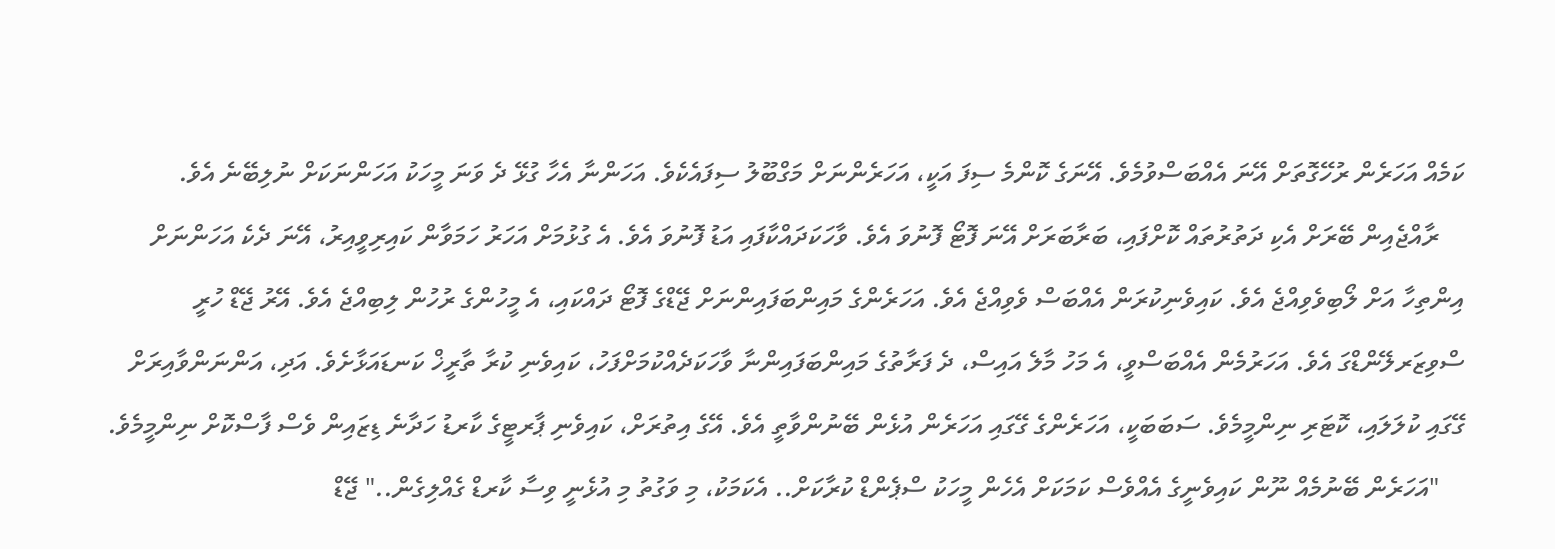ކަމެއް އަހަރެން ރުހޭގޮތަށް އޭނަ އެއްބަސްވުމެވެ. އޭނަގެ ކޮންމެ ސިފަ އަކީ، އަހަރެންނަށް މަގްބޫލު ސިފައެކެވެ. އަހަންނާ އެހާ ގުޅޭ ދެ ވަނަ މީހަކު އަހަންނަކަށް ނުލިބޭނެ އެވެ.
    ރާއްޖެއިން ބޭރަށް އެކި ދަތުރުތައް ކޮށްފައި، ބަރާބަރަށް އޭނަ ފޮޓޯ ފޮނުވަ އެވެ. ވާހަކަދައްކާފައި އަޑު ފޮނުވަ އެވެ. އެ ގުޅުމަށް އަހަރު ހަމަވާން ކައިރިވީއިރު، އޭނަ ދެކެ އަހަންނަށް އިންތިހާ އަށް ލޯބިވެވިއްޖެ އެވެ. ކައިވެނިކުރަން އެއްބަސް ވެވިއްޖެ އެވެ. އަހަރެންގެ މައިންބަފައިންނަށް ޖޭޑްގެ ފޮޓޯ ދައްކައި، އެ މީހުންގެ ރުހުން ލިބިއްޖެ އެވެ. އޭރު ޖޭޑް ހުރީ ސްވިޒަރލޭންޑްގަ އެވެ. އަހަރުމެން އެއްބަސްވީ، އެ މަހު މާލެ އައިސް، ދެ ފަރާތުގެ މައިންބަފައިންނާ ވާހަކަދެއްކުމަށްފަހު، ކައިވެނި ކުރާ ތާރީޚް ކަނޑައަޅާށެވެ. އަދި، އަންނަންވާއިރަށް ގޭގައި ކުލަލައި، ކޮޓަރި ނިންމީމެވެ. ސަބަބަކީ، އަހަރެންގެ ގޭގައި އަހަރެން އުޅެން ބޭނުންވާތީ އެވެ. އޭގެ އިތުރަށް، ކައިވެނި ޕާރޓީގެ ކާރޑު ހަދާނެ ޑިޒައިން ވެސް ފާސްކޮށް ނިންމީމެވެ.
    "އަހަރެން ބޭނުމެއް ނޫން ކައިވެނީގެ އެއްވެސް ކަމަކަށް އެހެން މީހަކު ސްޕެންޑް ކުރާކަށް.. އެކަމަކު، މި ވަގުތު މި އުޅެނީ ވިސާ ކާރޑް ގެއްލިގެން.." ޖޭޑް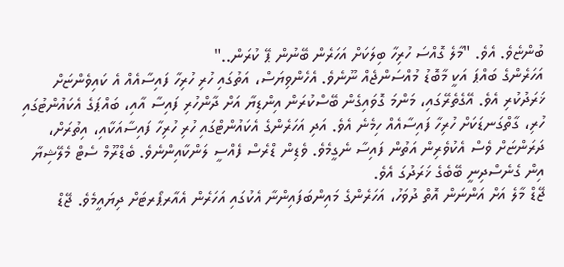ބުންޏެވެ. އެވެ. "މާލެ ގޮއްސަ ހުރިހާ ބިލަކަށް އަހަރެން ބޭނުން ޕޭ ކުރަން.."
އަހަރެންގެ ބައްޕަ އަކީ މާބޮޑު މުއްސަންޖެއް ނޫނެވެ. އެހެންވިޔަސް، އަތުގައި ހުރި ހުރިހާ ފައިސާއެއް އެ ކައިވެންޏަށް ޚަރަދުކުރި އެވެ. އޭގެތެރޭގައި، މަންމަ ގޮވައިގެން ބޭސްކުރަން އިންޑިޔާ އަށް ދާންހުރި ފައިސާ އާއި، ބައްޕަގެ އެކައުންޓުގައި ހުރި، ގާތްގަނޑަކަށް ހުރިހާ ފައިސާއެއް ހިމެނެ އެވެ. އަދި އަހަރެންގެ އެކައުންޓްގައި ހުރި ހުރިހާ ފައިސާއަކާއި، އިތުރަށް، ދަރަންޏަށް ވެސް އެކުވެރިން އަތުން ފައިސާ ނެގީމެވެ. ވެޑިން ޑްރެސް ފެއްސީ ލަންކާއިންނެވެ. ބެޑްރޫމް ސެޓް މެލޭޝިޔާ އިން ގެނެސްދިނީ ބޭބެގެ ޚަރަދުގަ އެވެ.
ޖޭޑް މާލެ އަށް އަންނަން އޮތް ދުވަހު، އަހަރެންގެ މައިންބަފައިންނާ އެކުގައި އަހަރެން އެއާރޕޯރޓަށް ދިޔައީމެވެ. ޖޭޑް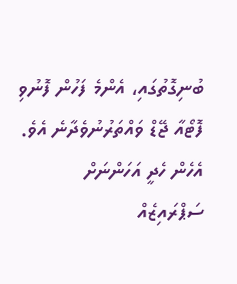ބުނިގޮތުގައި، އެންމެ ފަހުން ފޮނުވި ފޮޓޯއާ ޖޭޑް ވައްތަރުނުވެދާނެ އެވެ. އެހެން ހެދީ އަހަންނަށް ސަޕްރައިޒެއް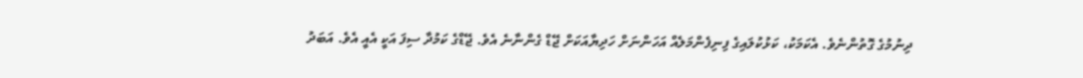ދިނުމުގެ ގޮތުންނެވެ. އެކަމަކު، ކަޅުކުލައިގެ ފިނިފެންމަލެއް އަހަންނަށް ހަދިޔާއަކަށް ޖޭޑް ގެންނާނެ އެވެ. ޖޭޑްގެ ކަމުދާ ސިފަ އަކީ އެއީ އެވެ. އަބަދު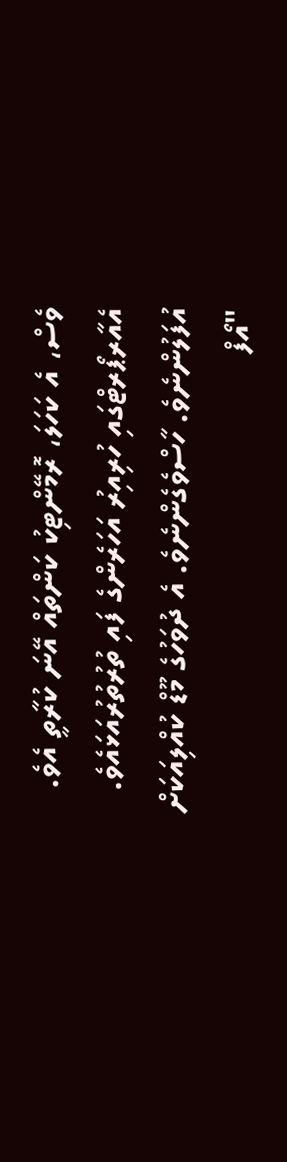ވެސް، އެ ކަހަލަ، ރޮމޭންޓިކު ކަންތައް އޭނަ ކުރާތީ އެވެ.
އެއާރޕޯރޓްގައި ހުރިއިރު އަހަރެންގެ ފައި ތުރުތުރުއަޅައެވެ. އުފަލުންނެވެ. ހާސްވެގެންނެވެ. އެ ދުވަހުގެ މޫޑް ކުއްލިއަކަށް "އޯފް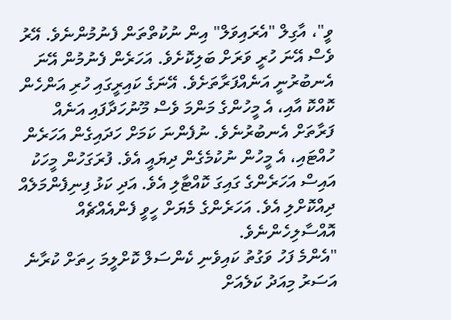ވީ"، އާގިލް "އެރައިވަލް" އިން ނުކުތްތަން ފެނުމުންނެވެ. އޭރު ވެސް އޭނަ ހުރީ ވަރަށް ބަލިކޮށެވެ. އަހަރެން ފެނުމުން އޭނަ އެނބުރުނީ އަނެއްފަރާތަށެވެ. އޭނަގެ ކައިރީގައި ހުރި އަންހެން ކޮއްކޮ އާއި، އެ މީހުންގެ މަންމަ ވެސް މޫނުހަދާފައި އަނެއް ފަރާތަށް އެނބުރުނެވެ. ނުފެންނަ ކަމަށް ހަދައިގެން އަހަރެން ހުއްޓައި، އެ މީހުން ނުކުމެގެން ދިޔައީ އެވެ. ފުރަގަހުން މީހަކު އައިސް އަހަރެންގެ ގައިގަ ކޮއްޓާލި އެވެ. އަދި ކަޅު ފިނިފެންމަލެއް ދިއްކޮށްލި އެވެ. އަހަރެންގެ މެޔަށް ހީވީ ފެންއެއްޗެއް އޮއްސާލިހެންނެވެ.
"އެންމެ ފަހު ވަގުތު ކައިވެނި ކެންސަލް ކޮށްލީމަ ހިތަށް ކުރާނެ އަސަރު މިއަދު ކަލެއަށް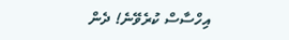އިހްސާސް ކުރެވޭނެ! ދެން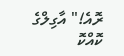ރޮއެ!" އާގިލްގެ ކޮއްކޮ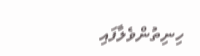ހިނިތުންވެލާފައި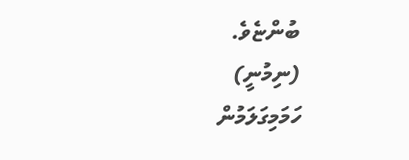ބުންޏެވެ.
(ނިމުނީ)
ހަމަމިގަލަމުން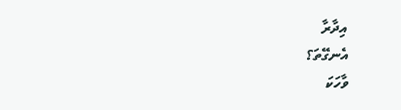އިދާރާ
އެނގޭތަ؟
ވާހަކަ